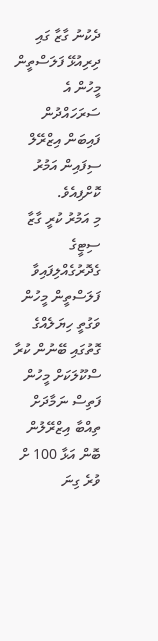ދެކުނު ގާޒާ ގައި ދިރިއުޅޭ ފަލަސްތީން މީހުން އެ ސަރަހައްދުން ފައިބަން އިޒްރޭލް ސިފައިން އަމުރު ކޮށްފިއެވެ.
މި އަމުރު ކުރީ ގާޒާ ސިޓީގެ ގެދޮރުގެއްލިފައިވާ ފަލަސްތީން މީހުން ވަގުތީ ހިޔަލެއްގެ ގޮތުގައި ބޭނުން ކުރާ ސްކޫލަކަށް މީހުން ފަތިސް ނަމާދަށް ތިއްބާ އިޒްރޭލުން ބޮން އަޅާ 100 ށް ވުރެ ގިނަ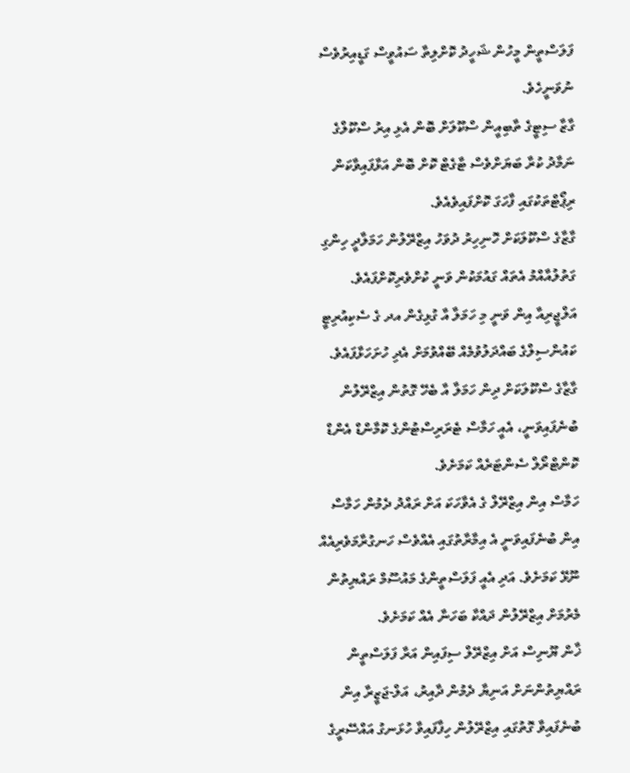ފަލަސްތީން މީހުން ޝަހީދު ކޮށްލިތާ ސައުވީސް ގަޑީއިރުވެސް ނުވަނީހެވެ.
ގާޒާ ސިޓީގެ ތާބިއީން ސްކޫލަށް ބޮން އެޅި އިރު ސްކޫލްގެ ނަމާދު ކުރާ ބަޔަށްވެސް ޓާގެޓް ކޮށް ބޮން އަޅާފައިވާކަން ރިޕޯޓްތަކުގައި ފާހަގަ ކޮށްފައިވެއެވެ.
ގާޒާގެ ސްކޫލަކަށް ހޮނިހިރު ދުވަހު އިޒްރޭލުން ހަމަލާދީ ހިންގި ގަތުލުއާއްމު އެތައް ގައުމަކުން ވަނީ ކުށްވެރިކޮށްފައެވެ. އަލްޖީރިއާ އިން ވަނީ މި ހަމަލާ އާ ގުޅިގެން އދ ގެ ސެކިއުރިޓީ ކައުންސިލްގެ ބައްދަލުވުމެއް ބޭއްވުމަށް އެދި ހުށަހަޅާފައެވެ.
ގާޒާގެ ސްކޫލަކަށް ދިން ހަމަލާ އާ ބެހޭ ގޮތުން އިޒްރޭލުން ބުނެފައިވަނީ، އެއީ ހަމާސް ޓެރަރިސްޓުންގެ ކޮމާންޑް އެންޑް ކޮންޓްރޯލް ސެންޓަރެއް ކަމަށެވެ.
ހަމާސް އިން އިޒްރޭލް ގެ އެވާހަކަ އަށް ރައްދު ދެމުން ހަމާސް އިން ބުނެފައިވަނީ އެ އިމާރާތުގައި އެއްވެސް ހަނގުރާމަވެރިއެއް ނޫޅޭ ކަމަށެވެ. އަދި އެއީ ފަލަސްތީންގެ މައުސޫމް ރައްޔިތުން މެރުމަށް އިޒްރޭލުން ދައްކާ ބަހަނާ އެއް ކަމަށެވެ.
ޚާން ޔޫނިސް އަށް އިޒްރޭލް ސިފައިން އަރާ ފަލަސްތީން ރައްޔިތުންނަށް އަނިޔާ ދެމުން ދާއިރު، އަލް-ޖަޒީރާ އިން ބުނެފައިވާ ގޮތުގައި އިޒްރޭލުން ހިފާފައިވާ ހުޅަނގު އައްސޭރީގެ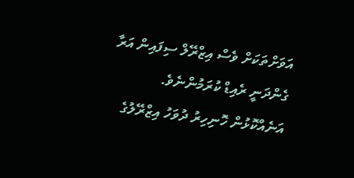އަވަށްތަކަށް ވެސް އިޒްރޭލް ސިފައިން އަރާ ގެންދަނީ ރެއިޑް ކުރަމުންނެވެ.
އަނެއްކޮޅުން ހޮނިހިރު ދުވަހު އިޒްރޭލުގެ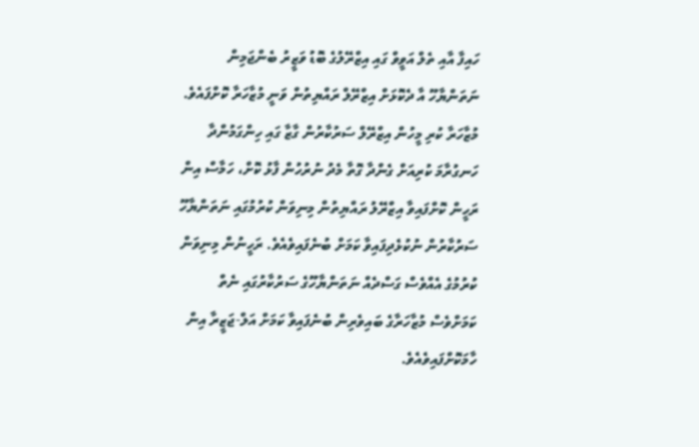ހައިފާ އާއި ތެލް އަވީވް ގައި އިޒްރޭލުގެ ބޮޑު ވަޒީރު ބެންޖަމިން ނަތަންޔާހޫ އާ ދެކޮޅަށް އިޒްރޭލް ރައްޔިތުން ވަނީ މުޒާހަރާ ކޮށްފައެވެ. މުޒާހަރާ ކުރި މީހުން އިޒްރޭލް ސަރުކާރުން ގާޒާ ގައި ހިންގަމުންދާ ހަނގުރާމަ ކުރިއަށް ގެންދާ ގޮތާ މެދު ނުރުހުން ފާޅު ކޮށް، ހަމާސް އިން ރަހީން ކޮށްފައިވާ އިޒްރޭލު ރައްޔިތުން މިނިވަން ކުރުމުގައި ނަތަންޔާހޫ ސަރުކާރުން ނުކުޅެދިފައިވާ ކަމަށް ބުނެފައިވެއެވެ. ރަހީނުން މިނިވަން ކުރުމުގެ އެއްވެސް ގަސްދެއް ނަތަންޔާހޫގެ ސަރުކާރުގައި ނެތް ކަމަށްވެސް މުޒާހަރާގެ ބައިވެރިން ބުނެފައިވާ ކަމަށް އަލް-ޖަޒީރާ އިން ހާމަކޮށްފައިވެއެވެ.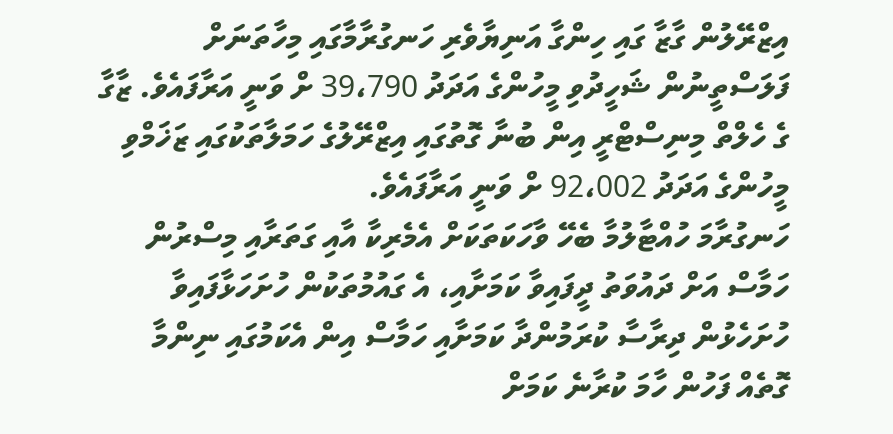އިޒްރޭލުން ގާޒާ ގައި ހިންގާ އަނިޔާވެރި ހަނގުރާމާގައި މިހާތަނަށް ފަލަސްތީނުން ޝަހީދުވި މީހުންގެ އަދަދު 39،790 ށް ވަނީ އަރާފައެވެ. ޒާގާ ގެ ހެލްތް މިނިސްޓްރީ އިން ބުނާ ގޮތުގައި އިޒްރޭލުގެ ހަމަލާތަކުގައި ޒަޚަމްވި މީހުންގެ އަދަދު 92،002 ށް ވަނީ އަރާފައެވެ.
ހަނގުރާމަ ހުއްޓާލުމާ ބެހޭ ވާހަކަތަކަށް އެމެރިކާ އާއި ގަތަރާއި މިސްރުން ހަމާސް އަށް ދައުވަތު ދީފައިވާ ކަމަށާއި، އެ ގައުމުތަކުން ހުށަހަޅާފައިވާ ހުށަހެޅުން ދިރާސާ ކުރަމުންދާ ކަމަށާއި ހަމާސް އިން އެކަމުގައި ނިންމާ ގޮތެއް ފަހުން ހާމަ ކުރާނެ ކަމަށް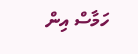ހަމާސް އިން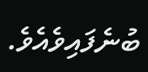ބުނެފައިވެއެވެ.